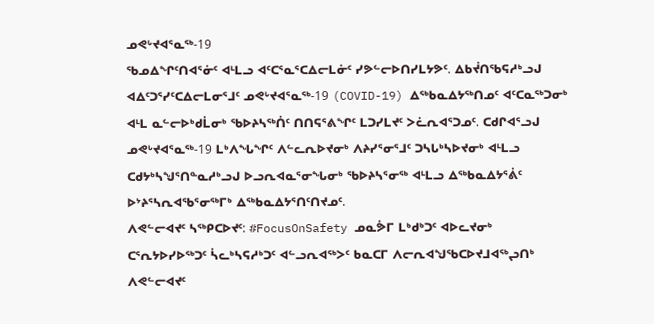ᓄᕙᒡᔪᐊᕐᓇᖅ-19
ᖃᓄᐃᖏᑦᑎᐊᕐᓃᑦ ᐊᒻᒪᓗ ᐊᑦᑕᕐᓇᕐᑕᐃᓕᒪᓃᑦ ᓯᕗᓪᓕᐅᑎᓯᒪᔭᕗᑦ. ᐃᑲᔫᑎᖃᕋᓱᒃᓗᒍ ᐊᐃᑦᑐᕐᓯᑦᑕᐃᓕᒪᓂᕐᒧᑦ ᓄᕙᒡᔪᐊᕐᓇᖅ-19 (COVID-19) ᐃᖅᑲᓇᐃᔭᖅᑎᓄᑦ ᐊᑦᑕᓇᖅᑐᓂᒃ ᐊᒻᒪ ᓇᓪᓕᐅᒃᑯᒫᓂᒃ ᖃᐅᔨᓴᖅᑏᑦ ᑎᑎᕋᕐᕕᖏᑦ ᒪᑐᓯᒪᔪᑦ ᐳᓛᕆᐊᕐᑐᓄᑦ. ᑕᑯᒋᐊᕐᓗᒍ ᓄᕙᒡᔪᐊᕐᓇᖅ-19 ᒪᒃᐱᖓᖏᑦ ᐱᓪᓚᕆᐅᔪᓂᒃ ᐱᔨᓯᕐᓂᕐᒧᑦ ᑐᓴᒐᒃᓴᐅᔪᓂᒃ ᐊᒻᒪᓗ ᑕᑯᔭᒃᓴᖑᕐᑎᓐᓇᓱᒃᓗᒍ ᐅᓗᕆᐊᓇᕐᓂᖓᓂᒃ ᖃᐅᔨᓴᕐᓂᖅ ᐊᒻᒪᓗ ᐃᖅᑲᓇᐃᔭᕐᕖᑦ ᐅᔾᔨᕐᓴᕆᐊᖃᕐᓂᖅᒥᒃ ᐃᖅᑲᓇᐃᔭᕐᑎᑦᑎᔪᓄᑦ.
ᐱᕙᓪᓕᐊᔪᑦ ᓴᖅᑭᑕᐅᔪᑦ: #FocusOnSafety ᓄᓇᕘᒥ ᒪᒃᑯᒃᑐᑦ ᐊᐅᓚᔪᓂᒃ ᑕᕐᕆᔭᐅᓯᐅᖅᑐᑦ ᓵᓚᒃᓴᕋᓱᒃᑐᑦ ᐊᓪᓗᕆᐊᖅᐳᑦ ᑲᓇᑕᒥ ᐱᓕᕆᐊᖑᖃᑕᐅᔪᒧᐊᖅᖢᑎᒃ
ᐱᕙᓪᓕᐊᔪᑦ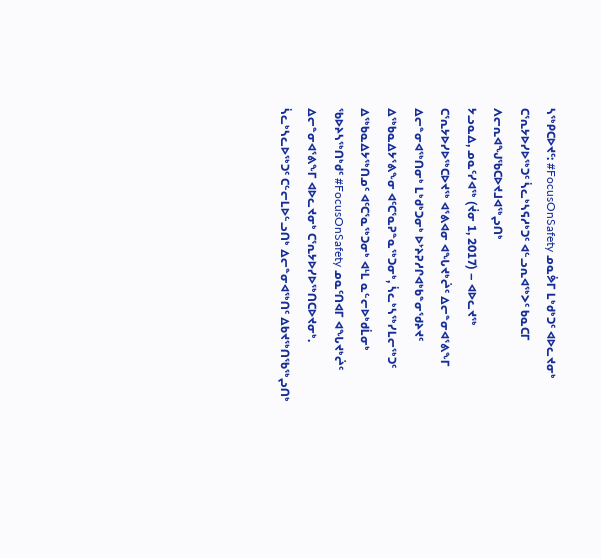ᓴᖅᑭᑕᐅᔪᑦ: #FocusOnSafety ᓄᓇᕘᒥ ᒪᒃᑯᒃᑐᑦ ᐊᐅᓚᔪᓂᒃ ᑕᕐᕆᔭᐅᓯᐅᖅᑐᑦ ᓵᓚᒃᓴᕋᓱᒃᑐᑦ ᐊᓪᓗᕆᐊᖅᐳᑦ ᑲᓇᑕᒥ ᐱᓕᕆᐊᖑᖃᑕᐅᔪᒧᐊᖅᖢᑎᒃ
ᔭᓗᓇᐃ, ᓄᓇᑦᓯᐊᖅ (ᔫᓂ 1, 2017) – ᐊᐅᓚᔪᖅ ᑕᕐᕆᔭᐅᓯᐅᖅᑕᐅᔪᖅ ᐊᕐᕕᐊᓂ ᐊᖓᔪᒃᖡᑦ ᐃᓕᓐᓂᐊᕐᕕᖕᒥ ᐃᓕᓐᓂᐊᖅᑎᓂᒃ ᒪᒃᑯᒃᑐᓂᒃ ᐅᔾᔨᕈᓱᒋᐊᒃᑲᓐᓂᖁᔨᔪᑦ ᐃᖅᑲᓇᐃᔭᕐᕕᖕᓂ ᐊᑦᑕᕐᓇᕈᓐᓇᖅᑐᓂᒃ, ᓵᓚᒃᓴᖅᓯᒪᓕᖅᑐᑦ ᐃᖅᑲᓇᐃᔭᖅᑎᓄᑦ ᐊᑦᑕᕐᓇᖅᑐᓂᒃ ᐊᒻᒪ ᓇᓪᓕᐅᒃᑯᒫᓂᒃ ᖃᐅᔨᓴᖅᑎᒃᑯᑦ #FocusOnSafety ᓄᓇᑦᑎᐊᒥ ᐊᖓᔪᒃᖡᑦ ᐃᓕᓐᓂᐊᕐᕕᖕᒥ ᐊᐅᓚᔪᓂᒃ ᑕᕐᕆᔭᐅᓯᐅᖅᑎᑕᐅᔪᓂᒃ.
ᓵᓚᒃᓴᓚᐅᖅᑐᑦ ᑕᓪᓕᒪᐅᓪᓗᑎᒃ ᐃᓕᓐᓂᐊᖅᑎᑦ ᐃᑲᔪᖅᑎᖃᖅᖢᑎᒃ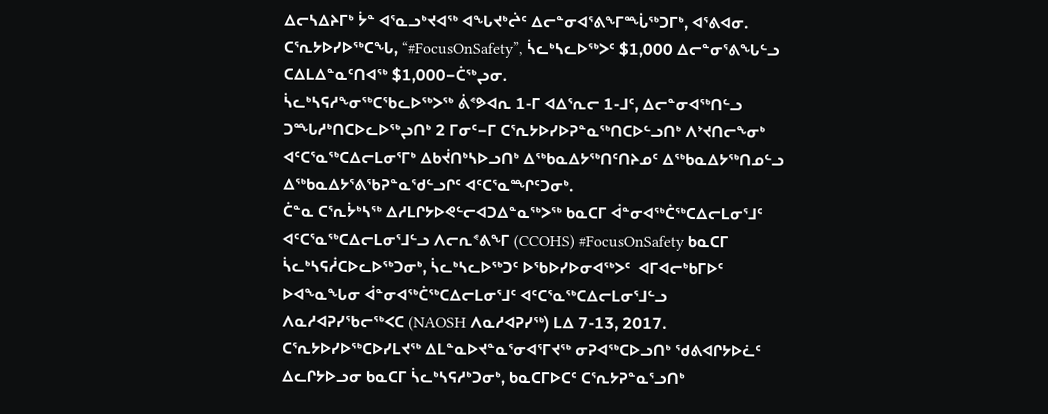ᐃᓕᓴᐃᔨᒥᒃ ᔮᓐ ᐊᕐᓇᓗᒃᔪᐊᖅ ᐊᖓᔪᒃᖡᑦ ᐃᓕᓐᓂᐊᕐᕕᖕᒥᙶᖅᑐᒥᒃ, ᐊᕐᕕᐊᓂ. ᑕᕐᕆᔭᐅᓯᐅᖅᑕᖓ, “#FocusOnSafety”, ᓵᓚᒃᓴᓚᐅᖅᐳᑦ $1,000 ᐃᓕᓐᓂᕐᕕᖓᓪᓗ ᑕᐃᒪᐃᓐᓇᑦᑎᐊᖅ $1,000−ᑖᖅᖢᓂ.
ᓵᓚᒃᓴᕋᓱᖕᓂᖅᑕᖃᓚᐅᖅᐳᖅ ᕖᕝᕗᐊᕆ 1-ᒥ ᐊᐃᕐᕆᓕ 1-ᒧᑦ, ᐃᓕᓐᓂᐊᖅᑎᓪᓗ ᑐᙵᓱᒃᑎᑕᐅᓚᐅᖅᖢᑎᒃ 2 ᒥᓂᑦ−ᒥ ᑕᕐᕆᔭᐅᓯᐅᕈᓐᓇᖅᑎᑕᐅᓪᓗᑎᒃ ᐱᔾᔪᑎᓕᖕᓂᒃ ᐊᑦᑕᕐᓇᖅᑕᐃᓕᒪᓂᕐᒥᒃ ᐃᑲᔫᑎᒃᓴᐅᓗᑎᒃ ᐃᖅᑲᓇᐃᔭᖅᑎᑦᑎᔨᓄᑦ ᐃᖅᑲᓇᐃᔭᖅᑎᓄᓪᓗ ᐃᖅᑲᓇᐃᔭᕐᕕᖃᕈᓐᓇᖁᓪᓗᒋᑦ ᐊᑦᑕᕐᓇᙱᑦᑐᓂᒃ.
ᑖᓐᓇ ᑕᕐᕆᔮᒃᓴᖅ ᐃᓱᒪᒋᔭᐅᕙᓪᓕᐊᑐᐃᓐᓇᖅᐳᖅ ᑲᓇᑕᒥ ᐋᓐᓂᐊᖅᑖᖅᑕᐃᓕᒪᓂᕐᒧᑦ ᐊᑦᑕᕐᓇᖅᑕᐃᓕᒪᓂᕐᒧᓪᓗ ᐱᓕᕆᕝᕕᖕᒥ (CCOHS) #FocusOnSafety ᑲᓇᑕᒥ ᓵᓚᒃᓴᕋᓲᑕᐅᓚᐅᖅᑐᓂᒃ, ᓵᓚᒃᓴᓚᐅᖅᑐᑦ ᐅᖃᐅᓯᐅᓂᐊᖅᐳᑦ  ᐊᒥᐊᓕᒃᑲᒥᐅᑦ ᐅᐊᖕᓇᖓᓂ ᐋᓐᓂᐊᖅᑖᖅᑕᐃᓕᒪᓂᕐᒧᑦ ᐊᑦᑕᕐᓇᖅᑕᐃᓕᒪᓂᕐᒧᓪᓗ ᐱᓇᓱᐊᕈᓯᖃᓕᖅᐸᑕ (NAOSH ᐱᓇᓱᐊᕈᓯᖅ) ᒪᐃ 7-13, 2017.
ᑕᕐᕆᔭᐅᓯᐅᖅᑕᐅᓯᒪᔪᖅ ᐃᒪᓐᓇᐅᔪᓐᓇᕐᓂᐊᕐᒥᔪᖅ ᓂᕈᐊᖅᑕᐅᓗᑎᒃ ᖁᕕᐊᒋᔭᐅᓛᑦ ᐃᓚᒋᔭᐅᓗᓂ ᑲᓇᑕᒥ ᓵᓚᒃᓴᕋᓱᒃᑐᓂᒃ, ᑲᓇᑕᒥᐅᑕᑦ ᑕᕐᕆᔭᕈᓐᓇᕐᓗᑎᒃ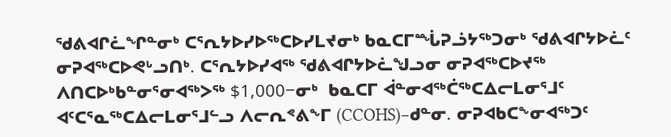ᖁᕕᐊᒋᓛᖏᓐᓂᒃ ᑕᕐᕆᔭᐅᓯᐅᖅᑕᐅᓯᒪᔪᓂᒃ ᑲᓇᑕᒥᙶᕈᓘᔭᖅᑐᓂᒃ ᖁᕕᐊᒋᔭᐅᓛᑦ ᓂᕈᐊᖅᑕᐅᕙᒡᓗᑎᒃ. ᑕᕐᕆᔭᐅᓯᐊᖅ ᖁᕕᐊᒋᔭᐅᓛᖑᓗᓂ ᓂᕈᐊᖅᑕᐅᔪᖅ ᐱᑎᑕᐅᒃᑲᓐᓂᕐᓂᐊᖅᐳᖅ $1,000−ᓂᒃ  ᑲᓇᑕᒥ ᐋᓐᓂᐊᖅᑖᖅᑕᐃᓕᒪᓂᕐᒧᑦ ᐊᑦᑕᕐᓇᖅᑕᐃᓕᒪᓂᕐᒧᓪᓗ ᐱᓕᕆᕝᕕᖕᒥ (CCOHS)−ᑯᓐᓂ. ᓂᕈᐊᑲᑕᖕᓂᐊᖅᑐᑦ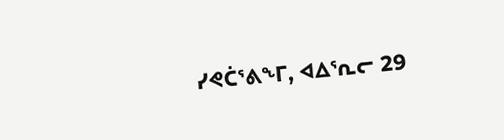ᓯᕙᑖᕐᕕᖕᒥ, ᐊᐃᕐᕆᓕ 29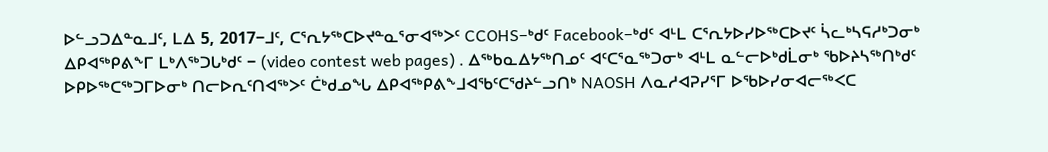ᐅᓪᓗᑐᐃᓐᓇᒧᑦ, ᒪᐃ 5, 2017−ᒧᑦ, ᑕᕐᕆᔭᖅᑕᐅᔪᓐᓇᕐᓂᐊᖅᐳᑦ CCOHS−ᒃᑯᑦ Facebook−ᒃᑯᑦ ᐊᒻᒪ ᑕᕐᕆᔭᐅᓯᐅᖅᑕᐅᔪᑦ ᓵᓚᒃᓴᕋᓱᒃᑐᓂᒃ ᐃᑭᐊᖅᑭᕕᖕᒥ ᒪᒃᐱᖅᑐᒐᒃᑯᑦ − (video contest web pages) . ᐃᖅᑲᓇᐃᔭᖅᑎᓄᑦ ᐊᑦᑕᕐᓇᖅᑐᓂᒃ ᐊᒻᒪ ᓇᓪᓕᐅᒃᑯᒫᓂᒃ ᖃᐅᔨᓴᖅᑎᒃᑯᑦ ᐅᑭᐅᖅᑕᖅᑐᒥᐅᓂᒃ ᑎᓕᐅᕆᑦᑎᐊᖅᐳᑦ ᑖᒃᑯᓄᖓ ᐃᑭᐊᖅᑭᕕᖕᒧᐊᖃᑦᑕᖁᔨᓪᓗᑎᒃ NAOSH ᐱᓇᓱᐊᕈᓯᕐᒥ ᐅᖃᐅᓯᓂᐊᓕᖅᐸᑕ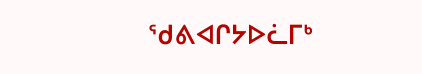ᖁᕕᐊᒋᔭᐅᓛᒥᒃ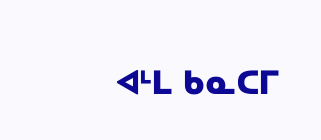ᐊᒻᒪ ᑲᓇᑕᒥ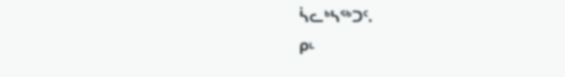ᓵᓚᒃᓴᖅᑐᑦ.
ᑭᒻ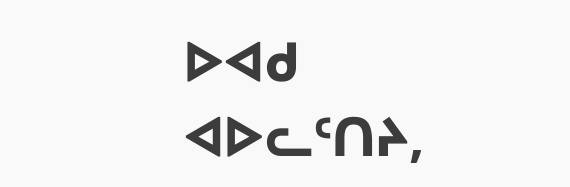ᐅᐊᑯ
ᐊᐅᓚᑦᑎᔨ,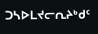ᑐᓴᐅᒪᔪᓕᕆᔨᒃᑯᑦ